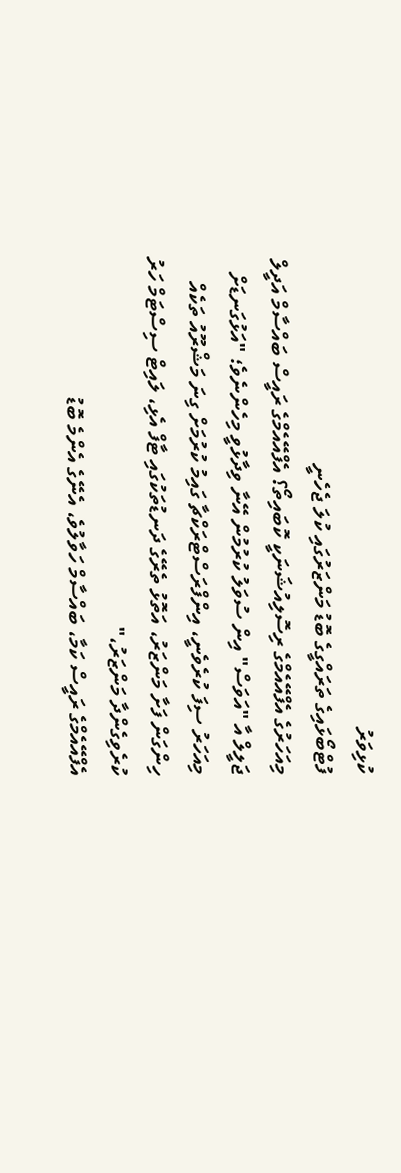ކުޅިވަރު
ފުޓްބޯޅައިގެ ތަރައްގީގެ ބޮޑު މަންޒަރުގައި ކުލަ ޖެހެނީ
މިއަހަރުގެ އެފްއޭއެމްގެ ރިސޮލިއުޝަނަކީ ކޮބައިތޯ؟ އެފްއޭއެމްގެ ރައީސް ބައްސާމް އަދީލް ޖަލީލް އާ "އަވަސް" އިން ސުވަލު ކުރުމުން އޭނާ ވިދާޅުވީ މިހެންނެވެ؛ "އަޅުގަނޑަށް މިއަހަރު ސިފަ ކުރެވެނީ، އިންފްރަސްޓްރަކްޗާ ގައިމު ކުރުމަށް ގިނަ މަޝްރޫއު ތަކެއް ހިންގަން ފަށާ މަންޒަރު، އަތޮޅު ތެރޭގެ ދަނޑުތަކުގައި ޓާފް އެޅި، ލައިޓް ސިސްޓަމް ހަރު ކުރެވިގެންދާ މަންޒަރު،"
އެފްއޭއެމްގެ ރައީސް ކަމާ، ބައްސާމް ހަވާލުވެ، އެނޭގެ އެންމެ ބޮޑު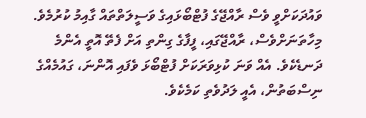ވައުދަކަށްވީ ވެސް ރާއްޖޭގެ ފުޓްބޯޅައިގެ ވަސީލަތްތައް ގާއިމު ކުރުމެވެ. މިހާތަނަށްވެސް، ރާއްޖޭގައި، ފީފާގެ ގިންތި އަށް ފެތޭ އޮތީ އެންމެ ދަނޑެކެވެ. އެއް ވަނަ ކުޅިވަރަކަށް ފުޓްބޯޅަ ވެފައި އޮންނަ، ގައުމެއްގެ ނިސްބަތުން، އެއީ ލަދުވެތި ކަމެކެވެ.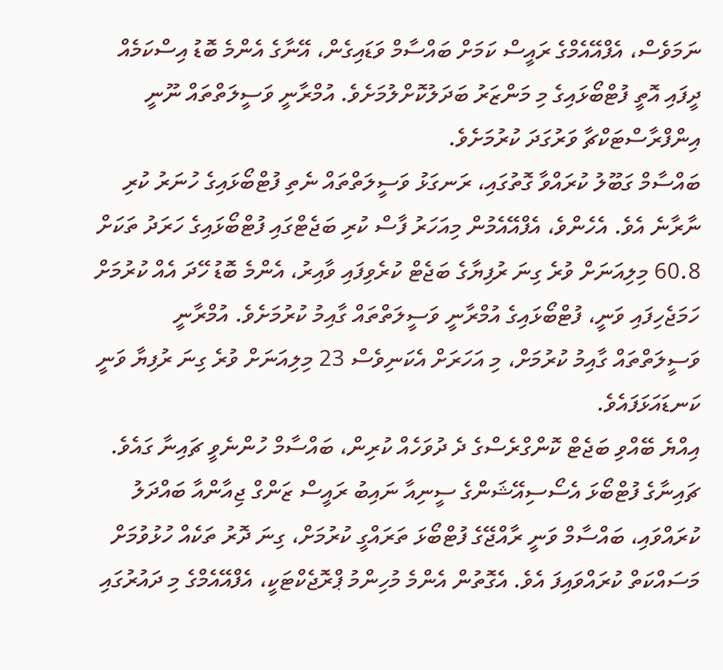ނަމަވެސް، އެފްއޭއެމްގެ ރައީސް ކަމަށް ބައްސާމް ވަޑައިގެން، އޭނާގެ އެންމެ ބޮޑު އިސްކަމެއް ދީފައި އޮތީ ފުޓްބޯޅައިގެ މި މަންޒަރު ބަދަލުކޮށްލުމަށެވެ. އުމްރާނީ ވަސީލަތްތައް ނޫނީ އިންފްރާސްޓަކްޗާ ވަރުގަދަ ކުރުމަށެވެ.
ބައްސާމް ގަބޫލު ކުރައްވާ ގޮތުގައި، ރަނގަޅު ވަސީލަތްތައް ނެތި ފުޓްބޯޅައިގެ ހުނަރު ކުރި ނާރާނެ އެވެ. އެހެންވެ، އެފްއޭއެމުން މިއަހަރު ފާސް ކުރި ބަޖެޓްގައި ފުޓްބޯޅައިގެ ހަރަދު ތަކަށް 60.8 މިލިއަނަށް ވުރެ ގިނަ ރުފިޔާގެ ބަޖެޓް ކުރެވިފައި ވާއިރު، އެންމެ ބޮޑު ހޭދަ އެއް ކުރުމަށް ހަމަޖެހިފައި ވަނީ، ފުޓްބޯޅައިގެ އުމްރާނީ ވަސީލަތްތައް ގާއިމު ކުރުމަށެވެ. އުމްރާނީ ވަސީލަތްތައް ގާއިމު ކުރުމަށް، މި އަހަރަށް އެކަނިވެސް 23 މިލިއަނަށް ވުރެ ގިނަ ރުފިޔާ ވަނީ ކަނޑައަޅަފައެވެ.
އިއްޔެ ބޭއްވި ބަޖެޓް ކޮންގްރެސްގެ ދެ ދުވަހެއް ކުރިން، ބައްސާމް ހުންނެވީ ޗައިނާ ގައެވެ. ޗައިނާގެ ފުޓްބޯޅަ އެސޯސިއޭޝަންގެ ސީނިއާ ނައިބު ރައީސް ޒަންގް ޖިއާންއާ ބައްދަލު ކުރައްވައި، ބައްސާމް ވަނީ ރާއްޖޭގެ ފުޓްބޯޅަ ތަރައްގީ ކުރުމަށް، ގިނަ ދޮރު ތަކެއް ހުޅުވުމަށް މަސައްކަތް ކުރައްވައިފަ އެވެ. އެގޮތުން އެންމެ މުހިންމު ޕްރޮޖެކްޓަކީ، އެފްއޭއެމްގެ މި ދައުރުގައި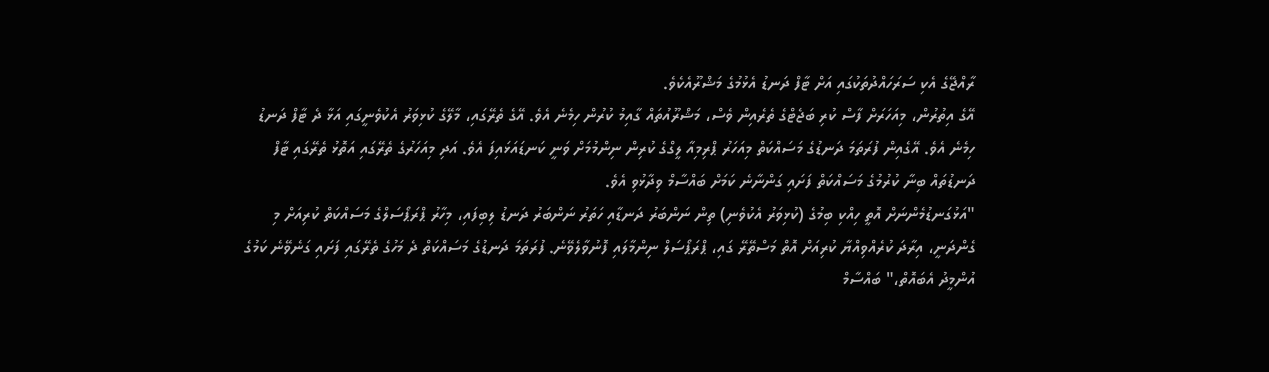ރާއްޖޭގެ އެކި ސަރަހައްދުތަކުގައި އަށް ޓާފް ދަނޑު އެޅުމުގެ މަޝްރޫއެކެވެ.
އޭގެ އިތުރުން، މިއަހަރަށް ފާސް ކުރި ބަޖެޓްގެ ތެރެއިން ވެސް، މަޝްރޫއުތައް ގާއިމު ކުރުން ހިމެނެ އެވެ. އޭގެ ތެރޭގައި، މާލޭގެ ކުޅިވަރު އެކުވެނީގައި އަޅާ ދެ ޓާފް ދަނޑު ހިމެނެ އެވެ. އޭގެއިން ފުރަތަމަ ދަނޑުގެ މަސައްކަތް މިއަހަރު ޕްރިމިއާ ލީގްގެ ކުރިން ނިންމުމަށް ވަނީ ކަނޑައަޅައިފަ އެވެ. އަދި މިއަހަރުގެ ތެރޭގައި އަތޮޅު ތެރޭގައި ޓާފް ދަނޑުތައް ބިނާ ކުރުމުގެ މަސައްކަތް ފަށައި ގަންނާނެ ކަމަށް ބައްސާމް ވިދާޅުވި އެވެ.
"އަޅުގަނޑުމެންނަށް އޮތީ ހިއްކި ބިމުގެ (ކުޅިވަރު އެކުވެނި) ތިން ނަންބަރު ދަނޑާއި ހަތަރު ނަންބަރު ދަނޑު ލިބިފައި، މިހާރު ޕްރަޕޯސަލްގެ މަސައްކަތް ކުރިއަށް މި ގެންދަނީ، އިރާދަ ކުރެއްވިއްޔާ ކުރިއަށް އޮތް މަސްތޭރޭ ގައި، ޕްރަޕޯސަލް ނިންމާލައި ފޮނުވާލެވޭނެ. ފުރަތަމަ ދަނޑުގެ މަސައްކަތް ދެ މަހުގެ ތެރޭގައި ފަށައި ގަނެވޭނެ ކަމުގެ އުންމީދު އެބައޮތް،" ބައްސާމް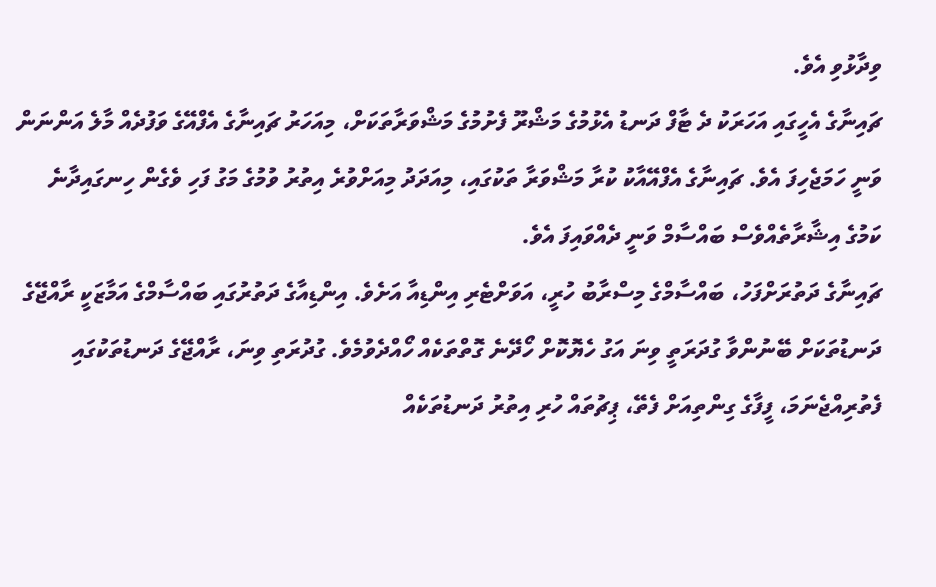ވިދާޅުވި އެވެ.
ޗައިނާގެ އެހީގައި އަހަރަކު ދެ ޓާފް ދަނޑު އެޅުމުގެ މަޝްރޫ ފެށުމުގެ މަޝްވަރާތަކަށް، މިއަހަރު ޗައިނާގެ އެފްއޭގެ ވަފުދެއް މާލެ އަންނަން ވަނީ ހަމަޖެހިފަ އެވެ. ޗައިނާގެ އެފްއޭއާކު ކުރާ މަޝްވަރާ ތަކުގައި، މިއަދަދު މިއަށްވުރެ އިތުރު ވުމުގެ މަގު ފަހި ވެގެން ހިނގައިދާނެ ކަމުގެ އިޝާރާތެއްވެސް ބައްސާމް ވަނީ ދެއްވައިފަ އެވެ.
ޗައިނާގެ ދަތުރަށްފަހު، ބައްސާމްގެ މިސްރާބު ހުރީ، އަވަށްޓެރި އިންޑިއާ އަށެވެ. އިންޑިއާގެ ދަތުރުގައި ބައްސާމްގެ އަމާޒަކީ ރާއްޖޭގެ ދަނޑުތަކަށް ބޭނުންވާ ގުދަރަތީ ވިނަ އަގު ހެޔޮކޮށް ހޯދޭނެ ގޮތްތަކެއް ހޯއްދެވުމެވެ. ގުދުރަތި ވިނަ، ރާއްޖޭގެ ދަނޑުތަކުގައި ފެތުރިއްޖެނަމަ، ފީފާގެ ގިންތިއަށް ފެތޭ، ޕިޗުތައް ހުރި އިތުރު ދަނޑުތަކެއް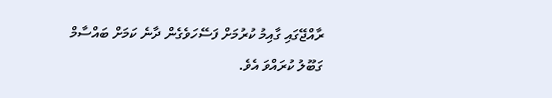ރާއްޖޭގައި ގާއިމު ކުރުމަށް ފަސޭހަވެގެން ދާނެ ކަމަށް ބައްސާމް ގަބޫލު ކުރައްވަ އެވެ.